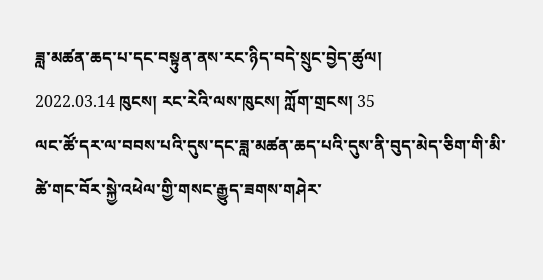ཟླ་མཚན་ཆད་པ་དང་བསྟུན་ནས་རང་ཉིད་བདེ་སྲུང་བྱེད་ཚུལ།
2022.03.14 ཁུངས། རང་རེའི་ལས་ཁུངས། ཀློག་གྲངས། 35
ལང་ཚོ་དར་ལ་བབས་པའི་དུས་དང་ཟླ་མཚན་ཆད་པའི་དུས་ནི་བུད་མེད་ཅིག་གི་མི་ཚེ་གང་བོར་སྐྱེ་འཕེལ་གྱི་གསང་རྒྱུད་ཟགས་གཤེར་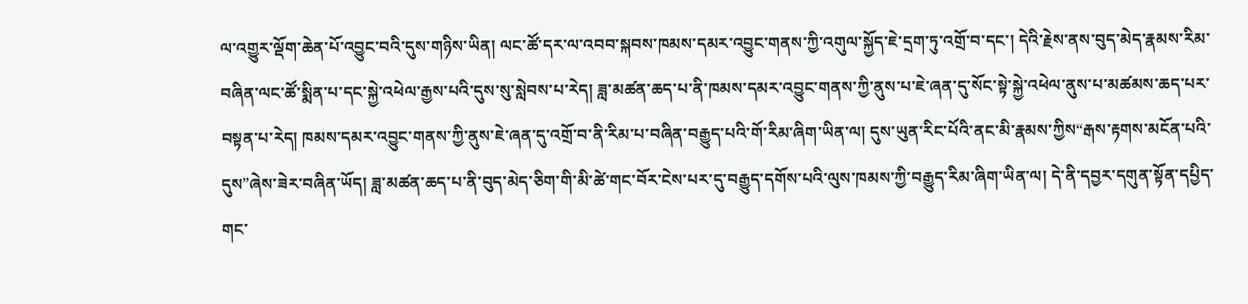ལ་འགྱུར་ལྡོག་ཆེན་པོ་འབྱུང་བའི་དུས་གཉིས་ཡིན། ལང་ཚོ་དར་ལ་འབབ་སྐབས་ཁམས་དམར་འབྱུང་གནས་ཀྱི་འགུལ་སྐྱོད་ཇེ་དྲག་ཏུ་འགྲོ་བ་དང་། དེའི་རྗེས་ནས་བུད་མེད་རྣམས་རིམ་བཞིན་ལང་ཚོ་སྨིན་པ་དང་སྐྱེ་འཕེལ་རྒྱས་པའི་དུས་སུ་སླེབས་པ་རེད། ཟླ་མཚན་ཆད་པ་ནི་ཁམས་དམར་འབྱུང་གནས་ཀྱི་ནུས་པ་ཇེ་ཞན་དུ་སོང་སྟེ་སྐྱེ་འཕེལ་ནུས་པ་མཚམས་ཆད་པར་བསྟན་པ་རེད། ཁམས་དམར་འབྱུང་གནས་ཀྱི་ནུས་ཇེ་ཞན་དུ་འགྲོ་བ་ནི་རིམ་པ་བཞིན་བརྒྱུད་པའི་གོ་རིམ་ཞིག་ཡིན་ལ། དུས་ཡུན་རིང་པོའི་ནང་མི་རྣམས་ཀྱིས“རྒས་རྟགས་མངོན་པའི་དུས”ཞེས་ཟེར་བཞིན་ཡོད། ཟླ་མཚན་ཆད་པ་ནི་བུད་མེད་ཅིག་གི་མི་ཚེ་གང་བོར་ངེས་པར་དུ་བརྒྱུད་དགོས་པའི་ལུས་ཁམས་ཀྱི་བརྒྱུད་རིམ་ཞིག་ཡིན་ལ། དེ་ནི་དབྱར་དགུན་སྟོན་དཔྱིད་གང་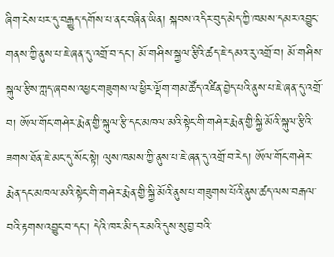ཞིག་ངེས་པར་དུ་བརྒྱུད་དགོས་པ་ནང་བཞིན་ཡིན། སྐབས་འདིར་བུད་མེད་ཀྱི་ཁམས་དམར་འབྱུང་གནས་ཀྱི་ནུས་པ་ཇེ་ཞན་དུ་འགྲོ་བ་དང་། མོ་གཤིས་སྐྱལ་རྩིའི་ཚད་ཇེ་དམའ་རུ་འགྲོ་བ། མོ་གཤིས་སྐུལ་རྩིས་ཀླད་ཞབས་འཕྱང་གཟུགས་ལ་ཕྱིར་ལྡོག་གམ་ཚོད་འཛིན་བྱེད་པའི་ནུས་པ་ཇེ་ཞན་དུ་འགྲོ་བ། ཨོལ་གོང་གཤེར་རྨེན་གྱི་སྐུལ་རྩི་དང་མཁལ་མའི་སྟེང་གི་གཤེར་རྨེན་གྱི་སྐྱི་མོའི་སྐུལ་རྩིའི་ཟགས་ཐོན་ཇེ་མང་དུ་སོང་སྟེ། ལུས་ཁམས་ཀྱི་ནུས་པ་ཇེ་ཞན་དུ་འགྲོ་བ་རེད། ཨོལ་གོང་གཤེར་རྨེན་དང་མཁལ་མའི་སྟེང་གི་གཤེར་རྨེན་གྱི་སྐྱི་མོའི་ནུས་པ་གཟུགས་པོའི་ནུས་ཚད་ལས་བརྒལ་བའི་རྟགས་འབྱུང་བ་དང་། དེའི་ཁར་མི་དར་མའི་དུས་སུ་བྱ་བའི་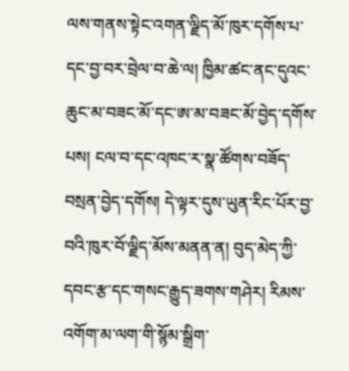ལས་གནས་སྟེང་འགན་ལྗིད་མོ་ཁུར་དགོས་པ་དང་བྱ་བར་བྲེལ་བ་ཆེ་ལ། ཁྱིམ་ཚང་ནང་དུའང་ཆུང་མ་བཟང་མོ་དང་ཨ་མ་བཟང་མོ་བྱེད་དགོས་པས། ངལ་བ་དང་འཁང་ར་སྣ་ཚོགས་བཟོད་བསྲན་བྱེད་དགོས། དེ་ལྟར་དུས་ཡུན་རིང་པོར་བྱ་བའི་ཁུར་བོ་ལྗིད་མོས་མནན་ན། བུད་མེད་ཀྱི་དབང་རྩ་དང་གསང་རྒྱུད་ཟགས་གཤེར། རིམས་འགོག་མ་ལག་གི་སྙོམ་སྒྲིག་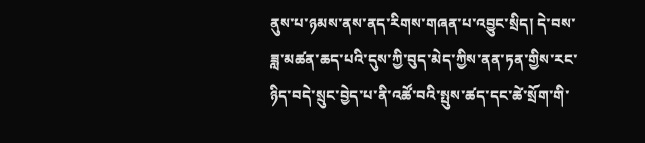ནུས་པ་ཉམས་ནས་ནད་རིགས་གཞན་པ་འབྱུང་སྲིད། དེ་བས་ཟླ་མཚན་ཆད་པའི་དུས་ཀྱི་བུད་མེད་ཀྱིས་ནན་ཏན་གྱིས་རང་ཉིད་བདེ་སྲུང་བྱེད་པ་ནི་འཚོ་བའི་སྤུས་ཚད་དང་ཚེ་སྲོག་གི་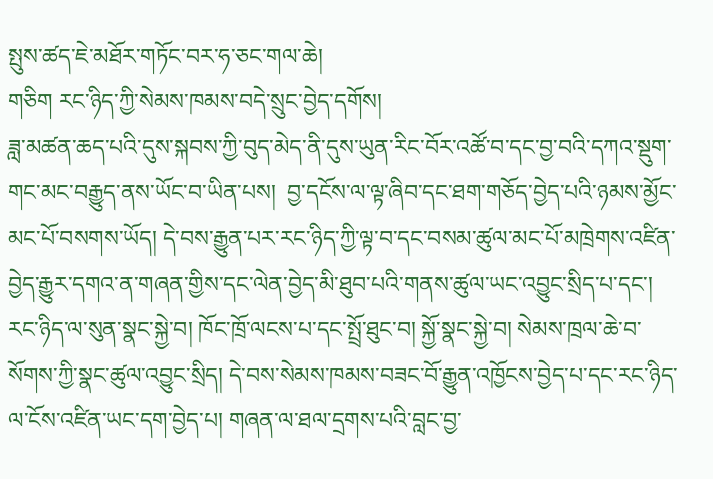སྤུས་ཚད་ཇེ་མཐོར་གཏོང་བར་ཧ་ཅང་གལ་ཆེ།
གཅིག རང་ཉིད་ཀྱི་སེམས་ཁམས་བདེ་སྲུང་བྱེད་དགོས།
ཟླ་མཚན་ཆད་པའི་དུས་སྐབས་ཀྱི་བུད་མེད་ནི་དུས་ཡུན་རིང་བོར་འཚོ་བ་དང་བྱ་བའི་དཀའ་སྡུག་གང་མང་བརྒྱུད་ནས་ཡོང་བ་ཡིན་པས།  བྱ་དངོས་ལ་ལྟ་ཞིབ་དང་ཐག་གཅོད་བྱེད་པའི་ཉམས་མྱོང་མང་པོ་བསགས་ཡོད། དེ་བས་རྒྱུན་པར་རང་ཉིད་ཀྱི་ལྟ་བ་དང་བསམ་ཚུལ་མང་པོ་མཁྲེགས་འཛིན་བྱེད་རྒྱུར་དགའ་ན་གཞན་གྱིས་དང་ལེན་བྱེད་མི་ཐུབ་པའི་གནས་ཚུལ་ཡང་འབྱུང་སྲིད་པ་དང་། རང་ཉིད་ལ་སུན་སྣང་སྐྱེ་བ། ཁོང་ཁྲོ་ལངས་པ་དང་སྤྲོ་ཐུང་བ། སྐྱོ་སྣང་སྐྱེ་བ། སེམས་ཁྲལ་ཆེ་བ་སོགས་ཀྱི་སྣང་ཚུལ་འབྱུང་སྲིད། དེ་བས་སེམས་ཁམས་བཟང་བོ་རྒྱུན་འཁྱོངས་བྱེད་པ་དང་རང་ཉིད་ལ་ངོས་འཛིན་ཡང་དག་བྱེད་པ། གཞན་ལ་ཐལ་དྲགས་པའི་བླང་བྱ་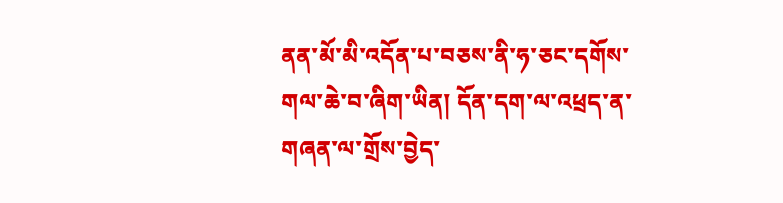ནན་མོ་མི་འདོན་པ་བཅས་ནི་ཧ་ཅང་དགོས་གལ་ཆེ་བ་ཞིག་ཡིན། དོན་དག་ལ་འཕྲད་ན་གཞན་ལ་གྲོས་བྱེད་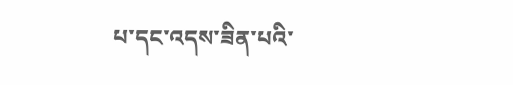པ་དང་འདས་ཟིན་པའི་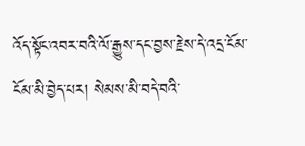འོད་སྟོང་འབར་བའི་ལོ་རྒྱུས་དང་བྱས་རྗེས་དེ་འདྲ་ངོམ་ངོམ་མི་བྱེད་པར། སེམས་མི་བདེ་བའི་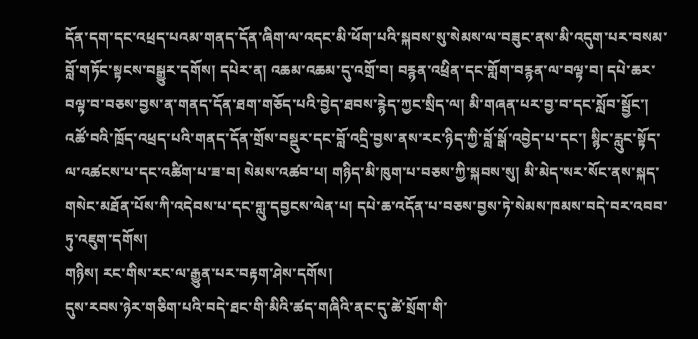དོན་དག་དང་འཕྲད་པའམ་གནད་དོན་ཞིག་ལ་འདང་མི་ཕོག་པའི་སྐབས་སུ་སེམས་ལ་བཟུང་ནས་མི་འདུག་པར་བསམ་བློ་གཏོང་སྟངས་བསྒྱུར་དགོས། དཔེར་ན། འཆམ་འཆམ་དུ་འགྲོ་བ། བརྙན་འཕྲིན་དང་གློག་བརྙན་ལ་བལྟ་བ། དཔེ་ཆར་བལྟ་བ་བཅས་བྱས་ན་གནད་དོན་ཐག་གཅོད་པའི་བྱེད་ཐབས་རྙེད་ཀྱང་སྲིད་ལ། མི་གཞན་པར་བྱ་བ་དང་སློབ་སྦྱོང་། འཚོ་བའི་ཁྲོད་འཕྲད་པའི་གནད་དོན་གྲོས་བསྡུར་དང་བློ་འདྲི་བྱས་ནས་རང་ཉིད་ཀྱི་བློ་སྒོ་འབྱེད་པ་དང་། སྙིང་རླུང་སྟོད་ལ་འཚངས་པ་དང་འཚིག་པ་ཟ་བ། སེམས་འཚབ་པ། གཉིད་མི་ཁུག་པ་བཅས་ཀྱི་སྐབས་སུ། མི་མེད་སར་སོང་ནས་སྐད་གསེང་མཐོན་པོས་ཀི་འདེབས་པ་དང་གླུ་དབྱངས་ལེན་པ། དཔེ་ཆ་འདོན་པ་བཅས་བྱས་ཏེ་སེམས་ཁམས་བདེ་བར་འབབ་ཏུ་འཇུག་དགོས།
གཉིས། རང་གིས་རང་ལ་རྒྱུན་པར་བརྟག་ཤེས་དགོས།
དུས་རབས་ཉེར་གཅིག་པའི་བདེ་ཐང་གི་མིའི་ཚད་གཞིའི་ནང་དུ་ཚེ་སྲོག་གི་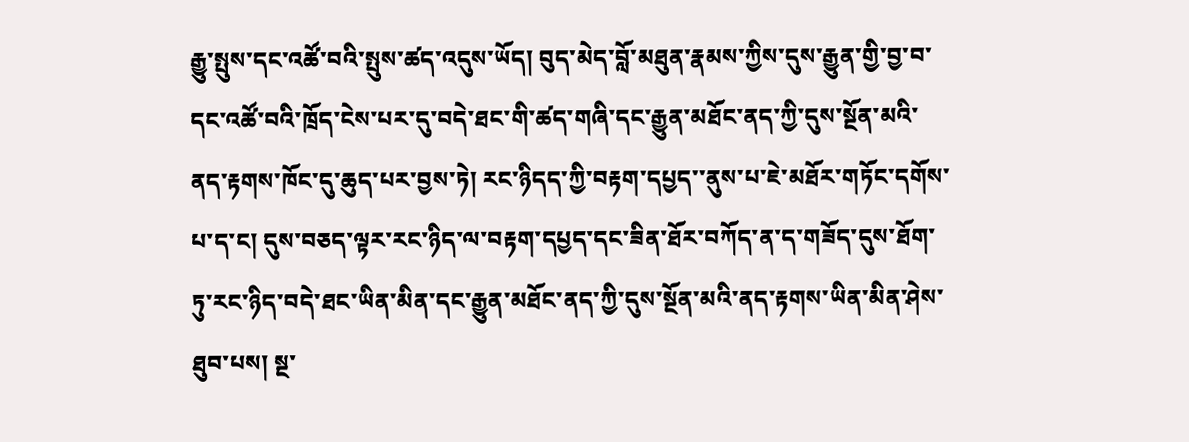རྒྱུ་སྤུས་དང་འཚོ་བའི་སྤུས་ཚད་འདུས་ཡོད། བུད་མེད་བློ་མཐུན་རྣམས་ཀྱིས་དུས་རྒྱུན་གྱི་བྱ་བ་དང་འཚོ་བའི་ཁྲོད་ངེས་པར་དུ་བདེ་ཐང་གི་ཚད་གཞི་དང་རྒྱུན་མཐོང་ནད་ཀྱི་དུས་སྔོན་མའི་ནད་རྟགས་ཁོང་དུ་ཆུད་པར་བྱས་ཏེ། རང་ཉིདད་ཀྱི་བརྟག་དཔྱད་་ནུས་པ་ཇེ་མཐོར་གཏོང་དགོས་པ་ད་ང། དུས་བཅད་ལྟར་རང་ཉིད་ལ་བརྟག་དཔྱད་དང་ཟིན་ཐོར་བཀོད་ན་ད་གཟོད་དུས་ཐོག་ཏུ་རང་ཉིད་བདེ་ཐང་ཡིན་མིན་དང་རྒྱུན་མཐོང་ནད་ཀྱི་དུས་སྔོན་མའི་ནད་རྟགས་ཡིན་མིན་ཤེས་ཐུབ་པས། སྔ་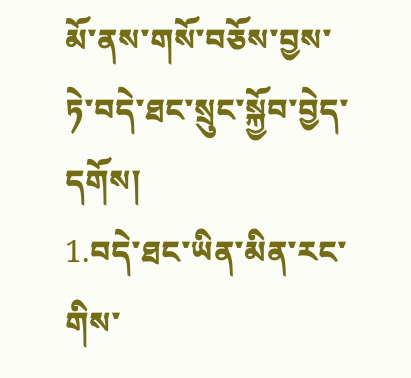མོ་ནས་གསོ་བཅོས་བྱས་ཏེ་བདེ་ཐང་སྲུང་སྐྱོབ་བྱེད་དགོས།
1.བདེ་ཐང་ཡིན་མིན་རང་གིས་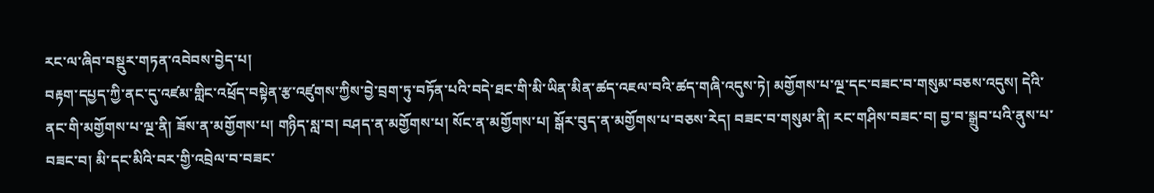རང་ལ་ཞིབ་བསྡུར་གཏན་འབེབས་བྱེད་པ།
བརྟག་དཔྱད་ཀྱི་ནང་དུ་འཛམ་གླིང་འཕྲོད་བསྟེན་རྩ་འཛུགས་ཀྱིས་བྱེ་བྲག་ཏུ་བཏོན་པའི་བདེ་ཐང་གི་མི་ཡིན་མིན་ཚད་འཇལ་བའི་ཚད་གཞི་འདུས་ཏེ། མགྱོགས་པ་ལྔ་དང་བཟང་བ་གསུམ་བཅས་འདུས། དེའི་ནང་གི་མགྱོགས་པ་ལྔ་ནི། ཟོས་ན་མགྱོགས་པ། གཉིད་སླ་བ། བཤད་ན་མགྱོགས་པ། སོང་ན་མགྱོགས་པ། སྒོར་བུད་ན་མགྱོགས་པ་བཅས་རེད། བཟང་བ་གསུམ་ནི། རང་གཤིས་བཟང་བ། བྱ་བ་སྒྲུབ་པའི་ནུས་པ་བཟང་བ། མི་དང་མིའི་བར་གྱི་འབྲེལ་བ་བཟང་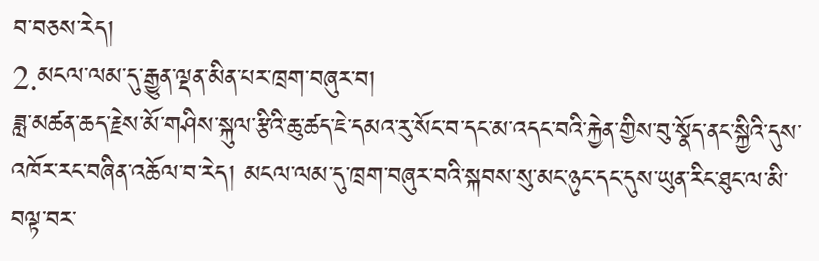བ་བཅས་རེད།
2.མངལ་ལམ་དུ་རྒྱུན་ལྡན་མིན་པར་ཁྲག་བཞུར་བ།
ཟླ་མཚན་ཆད་རྗེས་མོ་གཤིས་སྐུལ་རྩིའི་ཆུ་ཚད་ཇེ་དམའ་རུ་སོང་བ་དང་མ་འདང་བའི་རྐྱེན་གྱིས་བུ་སྣོད་ནང་སྐྱིའི་དུས་འཁོར་རང་བཞིན་འཆོལ་བ་རེད། མངལ་ལམ་དུ་ཁྲག་བཞུར་བའི་སྐབས་སུ་མང་ཉུང་དང་དུས་ཡུན་རིང་ཐུང་ལ་མི་བལྟ་བར་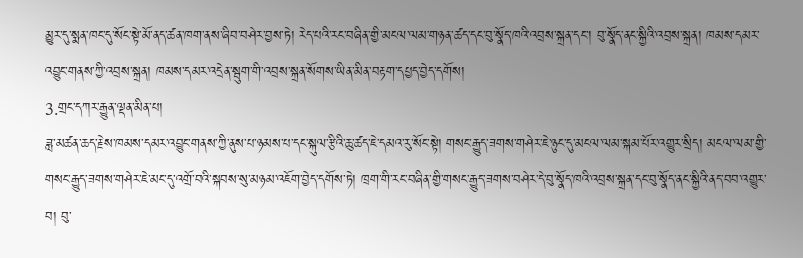མྱུར་དུ་སྨན་ཁང་དུ་སོང་སྟེ་མོ་ནད་ཚན་ཁག་ནས་ཞིབ་བཤེར་བྱས་ཏེ། རེད་པའི་རང་བཞིན་གྱི་མངལ་ལམ་གཉན་ཚད་དང་བུ་སྣོད་ཁའི་འབྲས་སྐྲན་དང་། བུ་སྣོད་ནང་སྐྱིའི་འབྲས་སྐྲན། ཁམས་དམར་འབྱུང་གནས་ཀྱི་འབྲས་སྐྲན། ཁམས་དམར་འདྲེན་སྦུག་གི་འབྲས་སྐྲན་སོགས་ཡིན་མིན་བརྟག་དཔྱད་བྱེད་དགོས།
3.གྲང་དཀར་རྒྱུན་ལྡན་མིན་པ།
ཟླ་མཚན་ཆད་རྗེས་ཁམས་དམར་འབྱུང་གནས་ཀྱི་ནུས་པ་ཉམས་པ་དང་སྐུལ་རྩིའི་ཆུ་ཚད་ཇེ་དམའ་རུ་སོང་སྟེ། གསང་རྒྱུད་ཟགས་གཤེར་ཇེ་ཉུང་དུ་མངལ་ལམ་སྐམ་པོར་འགྱུར་སྲིད། མངལ་ལམ་གྱི་གསང་རྒྱུད་ཟགས་གཤེར་ཇེ་མང་དུ་འགྲོ་བའི་སྐབས་སུ་མཉམ་འཇོག་བྱེད་དགོས་ཏེ། ཁྲག་གི་རང་བཞིན་གྱི་གསང་རྒྱུད་ཟགས་བཤེར་དེ་བུ་སྣོད་ཁའི་འབྲས་སྐྲན་དང་བུ་སྣོད་ནང་སྐྱིའི་ནད་བབ་འགྱུར་བ། བུ་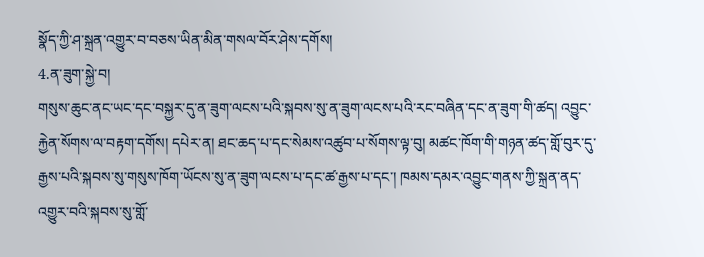སྣོད་ཀྱི་ཤ་སྐྲན་འགྱུར་བ་བཅས་ཡིན་མིན་གསལ་བོར་ཤེས་དགོས།
4.ན་ཟུག་སྐྱེ་བ།
གསུས་ཆུང་ནང་ཡང་དང་བསྐྱར་དུ་ན་ཟུག་ལངས་པའི་སྐབས་སུ་ན་ཟུག་ལངས་པའི་རང་བཞིན་དང་ན་ཟུག་གི་ཚད། འབྱུང་རྐྱེན་སོགས་ལ་བརྟག་དགོས། དཔེར་ན། ཐང་ཆད་པ་དང་སེམས་འཚུབ་པ་སོགས་ལྟ་བུ། མཚང་ཁོག་གི་གཉན་ཚད་གློ་བུར་དུ་རྒྱས་པའི་སྐབས་སུ་གསུས་ཁོག་ཡོངས་སུ་ན་ཟུག་ལངས་པ་དང་ཚ་རྒྱས་པ་དང་། ཁམས་དམར་འབྱུང་གནས་ཀྱི་སྐྲན་ནད་འགྱུར་བའི་སྐབས་སུ་གློ་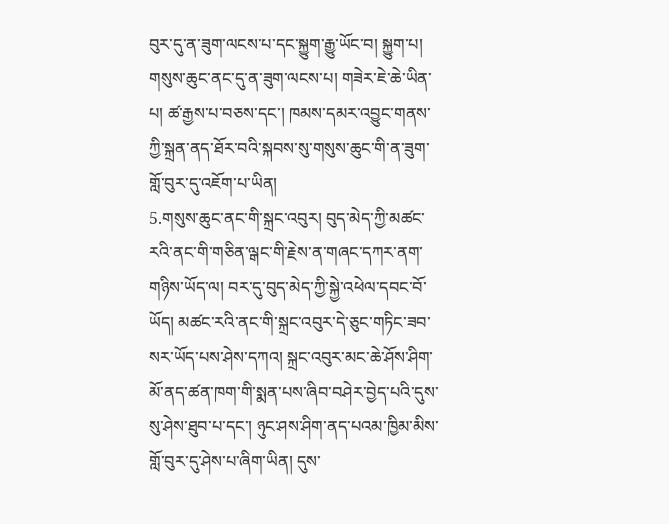བུར་དུ་ན་ཟུག་ལངས་པ་དང་སྐྱུག་རྒྱུ་ཡོང་བ། སྐྱུག་པ། གསུས་ཆུང་ནང་དུ་ན་ཟུག་ལངས་པ། གཟེར་ཇེ་ཆེ་ཡིན་པ། ཚ་རྒྱས་པ་བཅས་དང་། ཁམས་དམར་འབྱུང་གནས་ཀྱི་སྐྲན་ནད་ཐོར་བའི་སྐབས་སུ་གསུས་ཆུང་གི་ན་ཟུག་གློ་བུར་དུ་འཇོག་པ་ཡིན།
5.གསུས་ཆུང་ནང་གི་སྐྲང་འབུར། བུད་མེད་ཀྱི་མཚང་རའི་ནང་གི་གཅིན་ལྒང་གི་རྗེས་ན་གཞང་དཀར་ནག་གཉིས་ཡོད་ལ། བར་དུ་བུད་མེད་ཀྱི་སྐྱེ་འཕེལ་དབང་བོ་ཡོད། མཚང་རའི་ནང་གི་སྐྲང་འབུར་དེ་ཅུང་གཏིང་ཟབ་སར་ཡོད་པས་ཤེས་དཀའ། སྐྲང་འབུར་མང་ཆེ་ཤོས་ཤིག་མོ་ནད་ཚན་ཁག་གི་སྨན་པས་ཞིབ་བཤེར་བྱེད་པའི་དུས་སུ་ཤེས་ཐུབ་པ་དང་། ཉུང་ཤས་ཤིག་ནད་པའམ་ཁྱིམ་མིས་གློ་བུར་དུ་ཤེས་པ་ཞིག་ཡིན། དུས་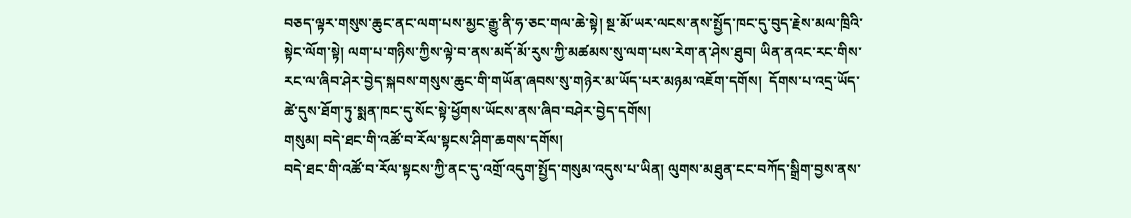བཅད་ལྟར་གསུས་ཆུང་ནང་ལག་པས་མྱང་རྒྱུ་ནི་ཧ་ཅང་གལ་ཆེ་སྟེ། སྔ་མོ་ཡར་ལངས་ནས་སྤྱོད་ཁང་དུ་བུད་རྗེས་མལ་ཁྲིའི་སྟེང་ལོག་སྟེ། ལག་པ་གཉིས་ཀྱིས་ལྟེ་བ་ནས་མདོ་མོ་རུས་ཀྱི་མཚམས་སུ་ལག་པས་རེག་ན་ཤེས་ཐུབ། ཡིན་ནའང་རང་གིས་རང་ལ་ཞིབ་ཤེར་བྱེད་སྐབས་གསུས་ཆུང་གི་གཡོན་ཞབས་སུ་གཉེར་མ་ཡོད་པར་མཉམ་འཇོག་དགོས།  དོགས་པ་འདྲ་ཡོད་ཚེ་དུས་ཐོག་ཏུ་སྨན་ཁང་དུ་སོང་སྟེ་ཕྱོགས་ཡོངས་ནས་ཞིབ་བཤེར་བྱེད་དགོས།
གསུམ། བདེ་ཐང་གི་འཚོ་བ་རོལ་སྟངས་ཤིག་ཆགས་དགོས།
བདེ་ཐང་གི་འཚོ་བ་རོལ་སྟངས་ཀྱི་ནང་དུ་འགྲོ་འདུག་སྤྱོད་གསུམ་འདུས་པ་ཡིན། ལུགས་མཐུན་ངང་བཀོད་སྒྲིག་བྱས་ནས་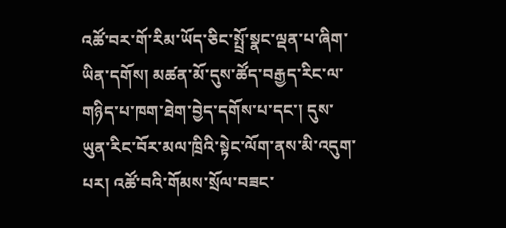འཚོ་བར་གོ་རིམ་ཡོད་ཅིང་སྤྲོ་སྣང་ལྡན་པ་ཞིག་ཡིན་དགོས། མཚན་མོ་དུས་ཚོད་བརྒྱད་རིང་ལ་གཉིད་པ་ཁག་ཐེག་བྱེད་དགོས་པ་དང་། དུས་ཡུན་རིང་བོར་མལ་ཁྲིའི་སྟེང་ལོག་ནས་མི་འདུག་པར། འཚོ་བའི་གོམས་སྲོལ་བཟང་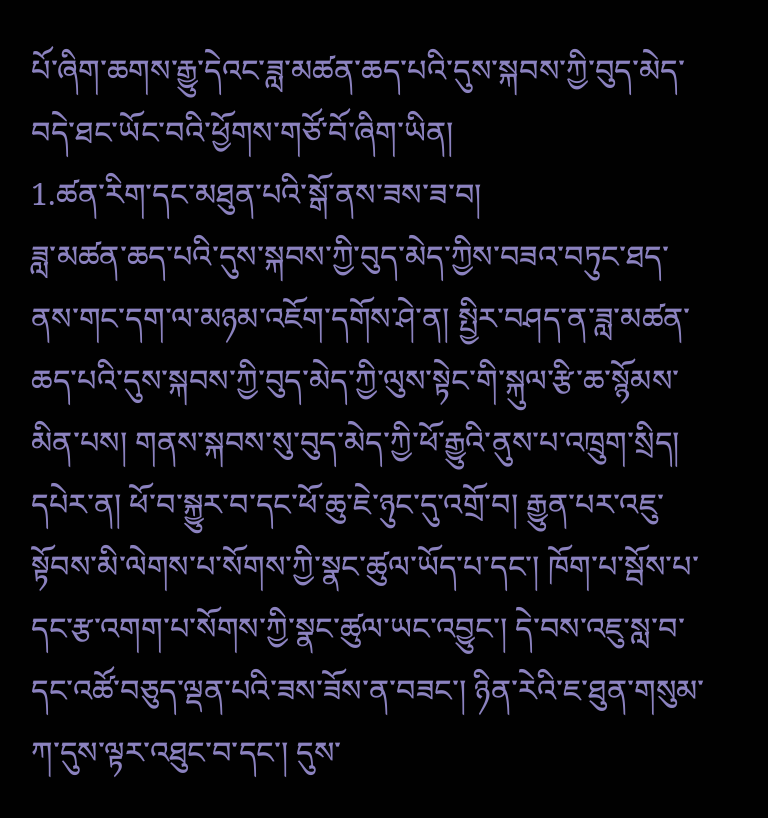པོ་ཞིག་ཆགས་རྒྱུ་དེའང་ཟླ་མཚན་ཆད་པའི་དུས་སྐབས་ཀྱི་བུད་མེད་བདེ་ཐང་ཡོང་བའི་ཕྱོགས་གཙོ་བོ་ཞིག་ཡིན།
1.ཚན་རིག་དང་མཐུན་པའི་སྒོ་ནས་ཟས་ཟ་བ།
ཟླ་མཚན་ཆད་པའི་དུས་སྐབས་ཀྱི་བུད་མེད་ཀྱིས་བཟའ་བཏུང་ཐད་ནས་གང་དག་ལ་མཉམ་འཇོག་དགོས་ཤེ་ན། སྤྱིར་བཤད་ན་ཟླ་མཚན་ཆད་པའི་དུས་སྐབས་ཀྱི་བུད་མེད་ཀྱི་ལུས་སྟེང་གི་སྐུལ་རྩི་ཆ་སྙོམས་མིན་པས། གནས་སྐབས་སུ་བུད་མེད་ཀྱི་ཕོ་རྒྱུའི་ནུས་པ་འཁྲུག་སྲིད། དཔེར་ན། ཕོ་བ་སྐྱུར་བ་དང་ཕོ་ཆུ་ཇེ་ཉུང་དུ་འགྲོ་བ། རྒྱུན་པར་འཇུ་སྟོབས་མི་ལེགས་པ་སོགས་ཀྱི་སྣང་ཚུལ་ཡོད་པ་དང་། ཁོག་པ་སྦོས་པ་དང་རྩ་འགག་པ་སོགས་ཀྱི་སྣང་ཚུལ་ཡང་འབྱུང་། དེ་བས་འཇུ་སླ་བ་དང་འཚོ་བཅུད་ལྡན་པའི་ཟས་ཟོས་ན་བཟང་། ཉིན་རེའི་ཇ་ཐུན་གསུམ་ཀ་དུས་ལྟར་འཐུང་བ་དང་། དུས་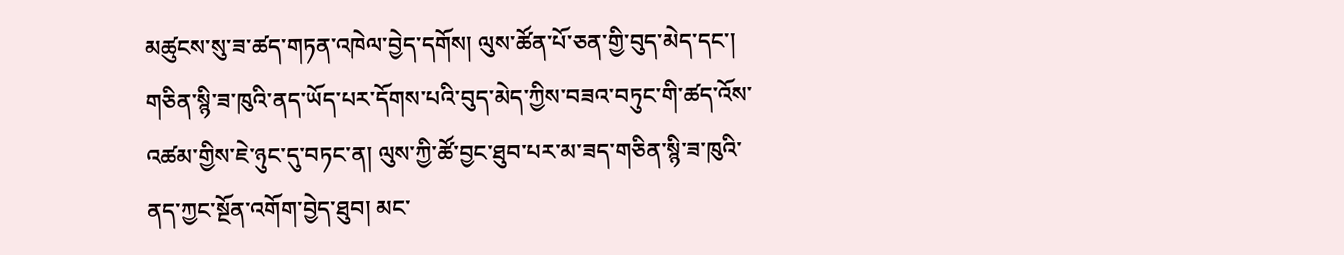མཚུངས་སུ་ཟ་ཚད་གཏན་འཁེལ་བྱེད་དགོས། ལུས་ཚོན་པོ་ཅན་གྱི་བུད་མེད་དང་། གཅིན་སྙི་ཟ་ཁུའི་ནད་ཡོད་པར་དོགས་པའི་བུད་མེད་ཀྱིས་བཟའ་བཏུང་གི་ཚད་འོས་འཚམ་གྱིས་ཇེ་ཉུང་དུ་བཏང་ན། ལུས་ཀྱི་ཚོ་བྱང་ཐུབ་པར་མ་ཟད་གཅིན་སྙི་ཟ་ཁུའི་ནད་ཀྱང་སྔོན་འགོག་བྱེད་ཐུབ། མང་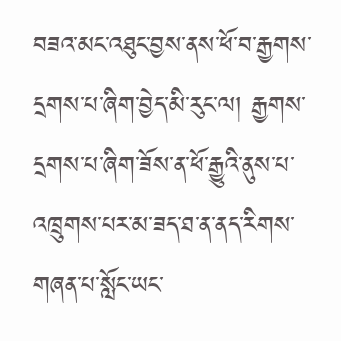བཟའ་མང་འཐུང་བྱས་ནས་ཕོ་བ་རྒྱགས་དྲགས་པ་ཞིག་བྱེད་མི་རུང་ལ། རྒྱགས་དྲགས་པ་ཞིག་ཟོས་ན་ཕོ་རྒྱུའི་ནུས་པ་འཁྲུགས་པར་མ་ཟད་ཐ་ན་ནད་རིགས་གཞན་པ་སློང་ཡང་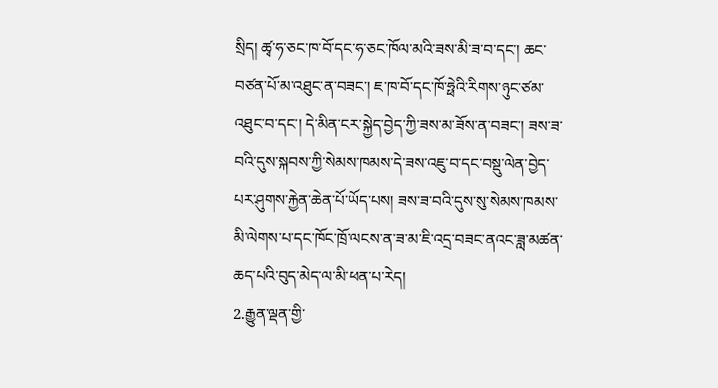སྲིད། ཚྭ་ཧ་ཅང་ཁ་བོ་དང་ཧ་ཅང་ཁོལ་མའི་ཟས་མི་ཟ་བ་དང་། ཆང་བཙན་པོ་མ་འཐུང་ན་བཟང་། ཇ་ཁ་བོ་དང་ཁོ་ཧྥེའི་རིགས་ཉུང་ཙམ་འཐུང་བ་དང་། དེ་མིན་ངར་སྐྱེད་བྱེད་ཀྱི་ཟས་མ་ཟོས་ན་བཟང་། ཟས་ཟ་བའི་དུས་སྐབས་ཀྱི་སེམས་ཁམས་དེ་ཟས་འཇུ་བ་དང་བསྡུ་ལེན་བྱེད་པར་ཤུགས་རྐྱེན་ཆེན་པོ་ཡོད་པས། ཟས་ཟ་བའི་དུས་སུ་སེམས་ཁམས་མི་ལེགས་པ་དང་ཁོང་ཁྲོ་ལངས་ན་ཟ་མ་ཇི་འདྲ་བཟང་ནའང་ཟླ་མཚན་ཆད་པའི་བུད་མེད་ལ་མི་ཕན་པ་རེད།
2.རྒྱུན་ལྡན་གྱི་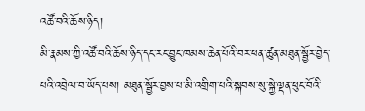འཚོ་བའི་ཆོས་ཉིད།
མི་རྣམས་ཀྱི་འཚོ་བའི་ཆོས་ཉིད་དང་རང་བྱུང་ཁམས་ཆེན་པོའི་བར་ཕན་ཚུན་མཐུན་སྦྱོར་བྱེད་པའི་འབྲེལ་བ་ཡོད་པས། མཐུན་སྦྱོར་བྱས་པ་མི་འགྲིག་པའི་སྐབས་སུ་སྐྱེ་ལྡན་ཕུང་བོའི་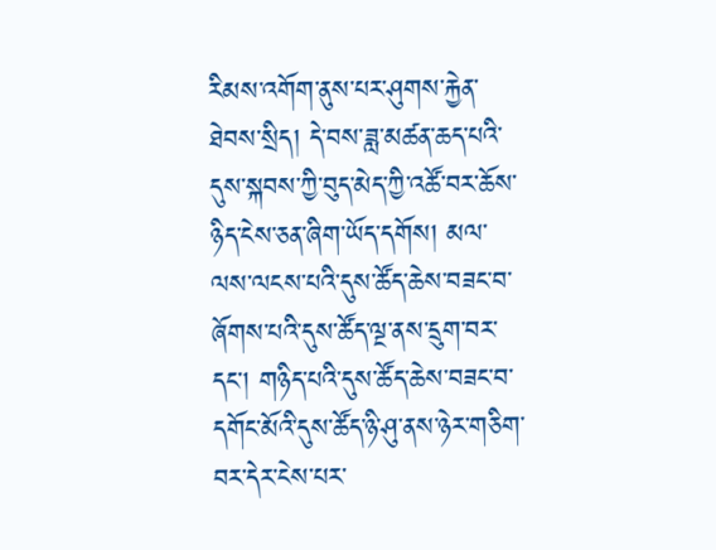རིམས་འགོག་ནུས་པར་ཤུགས་རྐྱེན་ཐེབས་སྲིད། དེ་བས་ཟླ་མཚན་ཆད་པའི་དུས་སྐབས་ཀྱི་བུད་མེད་ཀྱི་འཚོ་བར་ཆོས་ཉིད་ངེས་ཅན་ཞིག་ཡོད་དགོས། མལ་ལས་ལངས་པའི་དུས་ཚོད་ཆེས་བཟང་བ་ཞོགས་པའི་དུས་ཚོད་ལྔ་ནས་དྲུག་བར་དང་། གཉིད་པའི་དུས་ཚོད་ཆེས་བཟང་བ་དགོང་མོའི་དུས་ཚོད་ཉི་ཤུ་ནས་ཉེར་གཅིག་བར་དེར་ངེས་པར་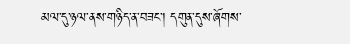མལ་དུ་ཉལ་ནས་གཉིད་ན་བཟང་། དགུན་དུས་ཞོགས་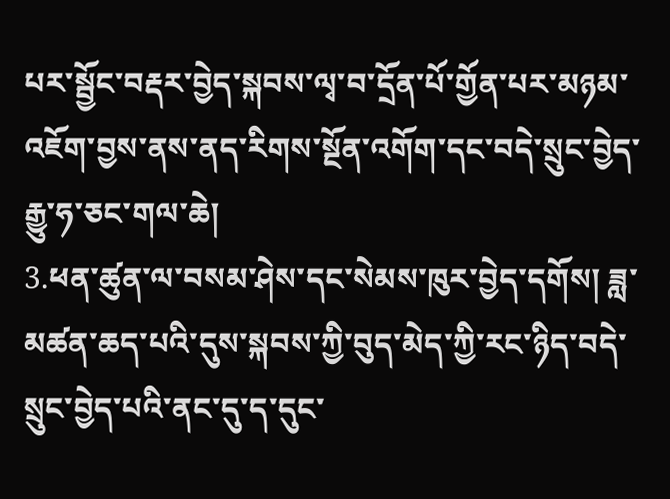པར་སྦྱོང་བརྡར་བྱེད་སྐབས་ལྭ་བ་དྲོན་པོ་གྱོན་པར་མཉམ་འཇོག་བྱས་ནས་ནད་རིགས་སྔོན་འགོག་དང་བདེ་སྲུང་བྱེད་རྒྱུ་ཧ་ཅང་གལ་ཆེ།
3.ཕན་ཚུན་ལ་བསམ་ཤེས་དང་སེམས་ཁུར་བྱེད་དགོས། ཟླ་མཚན་ཆད་པའི་དུས་སྐབས་ཀྱི་བུད་མེད་ཀྱི་རང་ཉིད་བདེ་སྲུང་བྱེད་པའི་ནང་དུ་ད་དུང་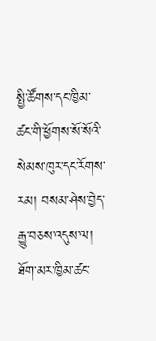སྤྱི་ཚོགས་དང་ཁྱིམ་ཚང་གི་ཕྱོགས་སོ་སོའི་སེམས་ཁུར་དང་རོགས་རམ། བསམ་ཤེས་བྱེད་རྒྱུ་བཅས་འདུས་ལ། ཐོག་མར་ཁྱིམ་ཚང་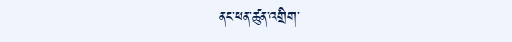ནང་ཕན་ཚུན་འགྲིག་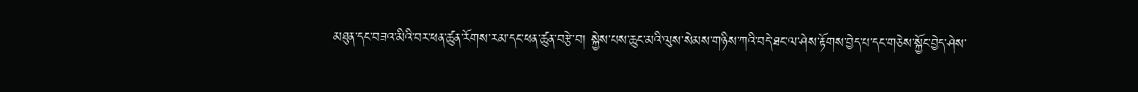མཐུན་དང་བཟའ་མིའི་བར་ཕན་ཚུན་རོགས་རམ་དང་ཕན་ཚུན་བརྩེ་བ། སྐྱེས་པས་ཆུང་མའི་ལུས་སེམས་གཉིས་ཀའི་བདེ་ཐང་ལ་ཤེས་རྟོགས་བྱེད་པ་དང་གཅེས་སྐྱོང་བྱེད་ཤེས་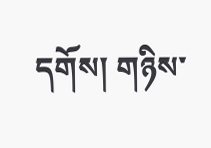དགོས། གཉིས་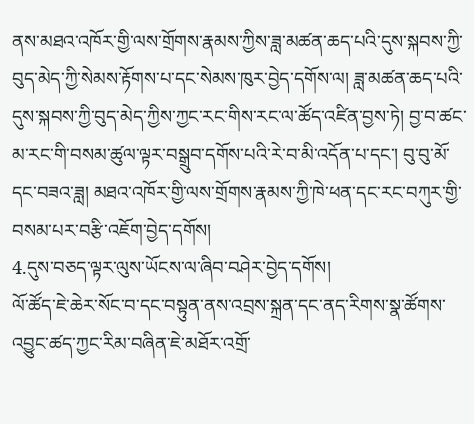ནས་མཐའ་འཁོར་གྱི་ལས་གྲོགས་རྣམས་ཀྱིས་ཟླ་མཚན་ཆད་པའི་དུས་སྐབས་ཀྱི་བུད་མེད་ཀྱི་སེམས་རྟོགས་པ་དང་སེམས་ཁུར་བྱེད་དགོས་ལ། ཟླ་མཚན་ཆད་པའི་དུས་སྐབས་ཀྱི་བུད་མེད་ཀྱིས་ཀྱང་རང་གིས་རང་ལ་ཚོད་འཛིན་བྱས་ཏེ། བྱ་བ་ཚང་མ་རང་གི་བསམ་ཚུལ་ལྟར་བསྒྲུབ་དགོས་པའི་རེ་བ་མི་འདོན་པ་དང་། བུ་བུ་མོ་དང་བཟའ་ཟླ། མཐའ་འཁོར་གྱི་ལས་གྲོགས་རྣམས་ཀྱི་ཁེ་ཕན་དང་རང་བཀུར་གྱི་བསམ་པར་བརྩི་འཇོག་བྱེད་དགོས།
4.དུས་བཅད་ལྟར་ལུས་ཡོངས་ལ་ཞིབ་བཤེར་བྱེད་དགོས།
ལོ་ཚོད་ཇེ་ཆེར་སོང་བ་དང་བསྟུན་ནས་འབྲས་སྐྲན་དང་ནད་རིགས་སྣ་ཚོགས་འབྱུང་ཚད་ཀྱང་རིམ་བཞིན་ཇེ་མཐོར་འགྲོ་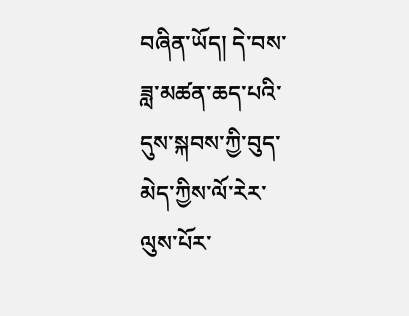བཞིན་ཡོད། དེ་བས་ཟླ་མཚན་ཆད་པའི་དུས་སྐབས་ཀྱི་བུད་མེད་ཀྱིས་ལོ་རེར་ལུས་པོར་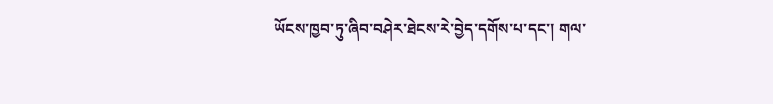ཡོངས་ཁྱབ་ཏུ་ཞིབ་བཤེར་ཐེངས་རེ་བྱེད་དགོས་པ་དང་། གལ་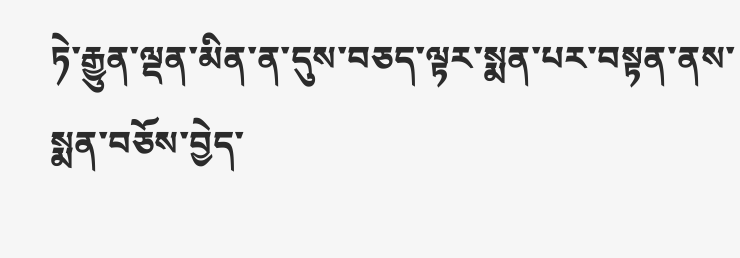ཏེ་རྒྱུན་ལྡན་མིན་ན་དུས་བཅད་ལྟར་སྨན་པར་བསྟན་ནས་སྨན་བཅོས་བྱེད་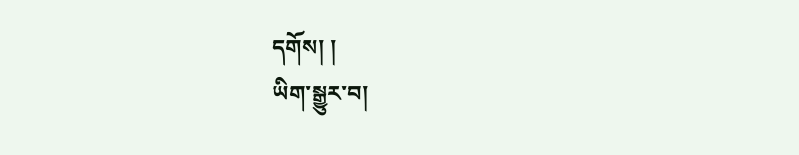དགོས། །
ཡིག་སྒྱུར་བ།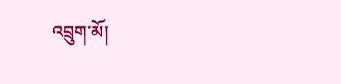འབྲུག་མོ།